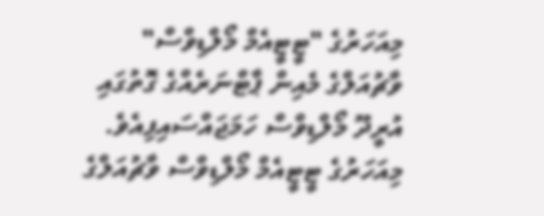މިއަހަރުގެ "ޓީޓީއެމް މޯލްޑިވްސް" ވާޗުއަލްގެ މެއިން ޕާޓްނަރެއްގެ ގޮތުގައި އުރީދޫ މޯލްޑިވްސް ހަމަޖައްސައިފިއެވެ.
މިއަހަރުގެ ޓީޓީއެމް މޯލްޑިވްސް ވާޗުއަލްގެ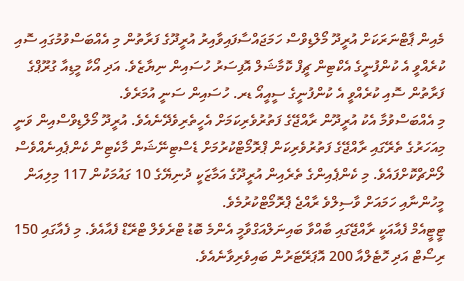މެއިން ޕާޓްނަރަކަށް އުރީދޫ މޯލްޑިވްސް ހަމަޖައްސާފައިވާއިރު އުރީދޫގެ ފަރާތުން މި އެއްބަސްވުމުގައި ސޮއި ކުރެއްވީ އެ ކުންފުނީގެ އެކްޓިން ޗީފް ކޮމާޝަލް އޮފިސަރު ހުސައިން ނިޔާޒެވެ. އަދި އޯކާ މީޑިއާ ގުރޫޕްގެ ފަރާތުން ސޮއި ކުރެއްވީ އެ ކުންފުނީގެ ސީއީއޯ ޑރ. ހުސައިން ސަނީ އުމަރެވެ.
މި އެއްބަސްވުމާ އެކު އުރީދޫން ރާއްޖޭގެ ފަތުރުވެރިކަމަށް އެހީތެރިވެދޭނެއެވެ. އުރީދޫ މޯލްޑިވްސްއިން ވަނީ މިއަހަރުގެ ތެރޭގައި ރާއްޖޭގެ ފަތުރުވެރިކަން ޕްރޮމޯޓްކުރުމަށް ޑެސްޓިނޭޝަން މާކެޓިން ކެންޕެއިނެއްވެސް ލޯންޗްކޮށްފައެވެ. މި ކެންޕެއިންގެ ތެރެއިން އުރީދޫގެ އަމާޒަކީ ދުނިޔޭގެ 10 ގައުމަކުން 117 މިލިއަން މީހުންނާއި ހަމައަށް ވާސިލްވެ ރާއްޖެ ޕްރޮމޯޓްކުރުމެވެ.
ޓީޓީއެމް ފެއާއަކީ ރާއްޖޭގައި ބާއްވާ ބައިނަލްއަގްވާމީ އެންމެ ބޮޑު ޓްރެވެލް ޓްރޭޑް ފެއާއެވެ. މި ފެއާގައި 150 ރިސޯޓް އަދި ހޮޓެލްއާ 200 އޮޕަރޭޓަރުން ބައިވެރިވާނެއެވެ.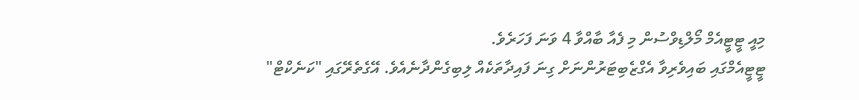މިއީ ޓީޓީއެމް މޯލްޑިވްސުން މި ފެއާ ބާއްވާ 4 ވަނަ ފަހަރެވެ.
ޓީޓީއެމްގައި ބައިވެރިވާ އެގްޒެބިޓަރުންނަށް ގިނަ ފައިދާތަކެއް ލިބިގެންދާނެއެވެ. އޭގެތެރޭގައި "ކަނެކްޓް"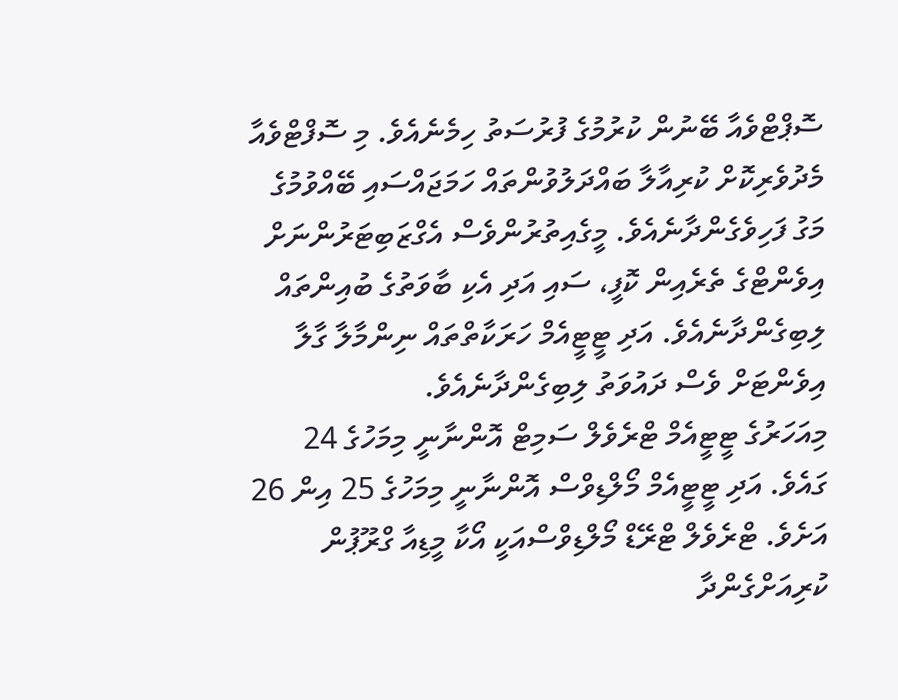ސޮޕްޓްވެއާ ބޭނުން ކުރުމުގެ ފުރުސަތު ހިމެނެއެވެ. މި ސޮފްޓްވެއާ މެދުވެރިކޮށް ކުރިއާލާ ބައްދަލުވުންތައް ހަމަޖައްސައި ބޭއްވުމުގެ މަގު ފަހިވެގެންދާނެއެވެ. މީގެއިތުރުންވެސް އެގްޒަބިޓަރުންނަށް އިވެންޓްގެ ތެރެއިން ކޮފީ، ސައި އަދި އެކި ބާވަތުގެ ބުއިންތައް ލިބިގެންދާނެއެވެ. އަދި ޓީޓީއެމް ހަރަކާތްތައް ނިންމާލާ ގާލާ އިވެންޓަށް ވެސް ދައުވަތު ލިބިގެންދާނެއެވެ.
މިއަހަރުގެ ޓީޓީއެމް ޓްރެވެލް ސަމިޓް އޮންނާނީ މިމަހުގެ 24 ގައެވެ. އަދި ޓީޓީއެމް މޯލްޑިވްސް އޮންނާނީ މިމަހުގެ 25 އިން 26 އަށެވެ. ޓްރެވެލް ޓްރޭޑް މޯލްޑިވްސްއަކީ އޯކާ މީޑިއާ ގްރޫޕުން ކުރިއަށްގެންދާ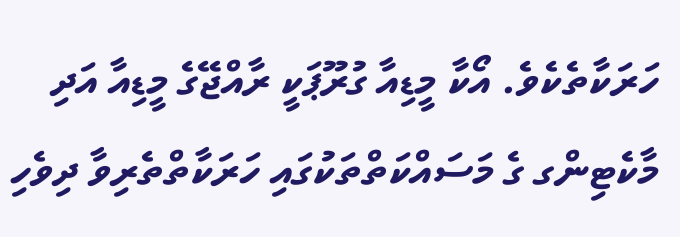ހަރަކާތެކެވެ. އޯކާ މީޑިއާ ގުރޫޕަކީ ރާއްޖޭގެ މީޑިއާ އަދި މާކެޓިންގ ގެ މަސައްކަތްތަކުގައި ހަރަކާތްތެރިވާ ދިވެހި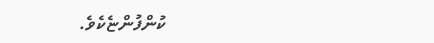ކުންފުންޏެކެވެ.